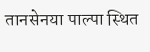तानसेनया पाल्पा स्थित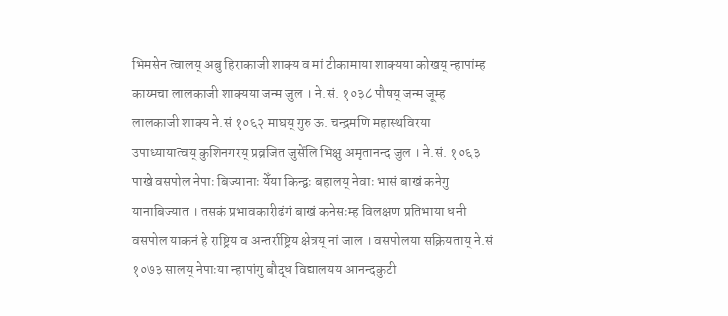भिमसेन त्वालय् अबु हिराकाजी शाक्य व मां टीकामाया शाक्यया कोखय् न्हापांम्ह काय्मचा लालकाजी शाक्यया जन्म जुल । ने.सं. १०३८ पौषय् जन्म जूम्ह लालकाजी शाक्य ने.सं १०६२ माघय् गुरु ऊ. चन्द्रमणि महास्थविरया उपाध्यायात्वय् कुशिनगरय् प्रव्रजित जुसेंलि भिक्षु अमृतानन्द जुल । ने.सं. १०६३ पाखे वसपोल नेपाः बिज्यानाः येँया किन्द्वः बहालय् नेवाः भासं बाखं कनेगु यानाबिज्यात । तसकं प्रभावकारीढंगं बाखं कनेसःम्ह विलक्षण प्रतिभाया धनी वसपोल याकनं हे राष्ट्रिय व अन्तर्राष्ट्रिय क्षेत्रय् नां जाल । वसपोलया सक्रियताय् ने.सं १०७३ सालय् नेपाःया न्हापांगु बौद्ध विद्यालयय आनन्दकुटी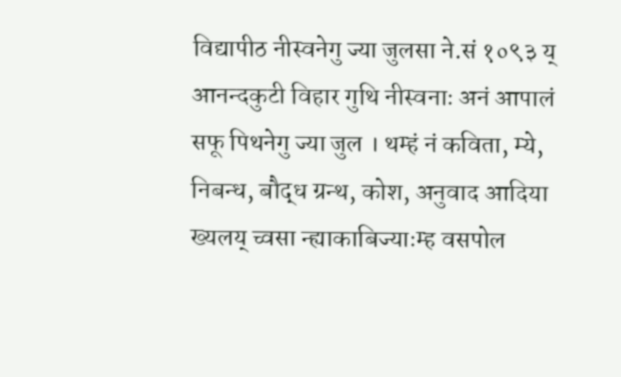विद्यापीठ नीस्वनेगु ज्या जुलसा ने.सं १०९३ य् आनन्दकुटी विहार गुथि नीस्वनाः अनं आपालं सफू पिथनेगु ज्या जुल । थम्हं नं कविता, म्ये, निबन्ध, बौद्ध ग्रन्थ, कोश, अनुवाद आदिया ख्यलय् च्वसा न्ह्याकाबिज्याःम्ह वसपोल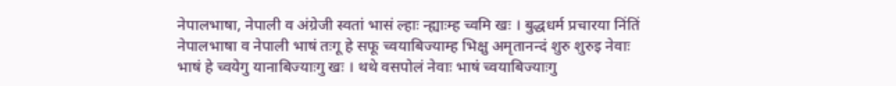नेपालभाषा, नेपाली व अंग्रेजी स्वतां भासं ल्हाः न्ह्याःम्ह च्वमि खः । बुद्धधर्म प्रचारया निंतिं नेपालभाषा व नेपाली भाषं तःगू हे सफू च्वयाबिज्याम्ह भिक्षु अमृतानन्दं शुरु शुरुइ नेवाः भाषं हे च्वयेगु यानाबिज्याःगु खः । थथे वसपोलं नेवाः भाषं च्वयाबिज्याःगु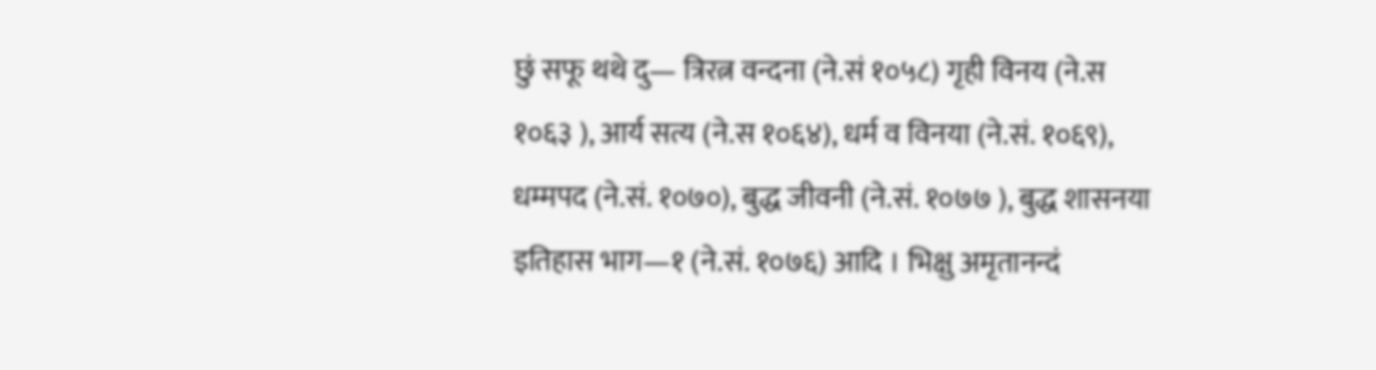छुं सफू थथे दु— त्रिरत्न वन्दना (ने.सं १०५८) गृही विनय (ने.स १०६३ ), आर्य सत्य (ने.स १०६४), धर्म व विनया (ने.सं. १०६९), धम्मपद (ने.सं. १०७०), बुद्ध जीवनी (ने.सं. १०७७ ), बुद्ध शासनया इतिहास भाग—१ (ने.सं. १०७६) आदि । भिक्षु अमृतानन्दं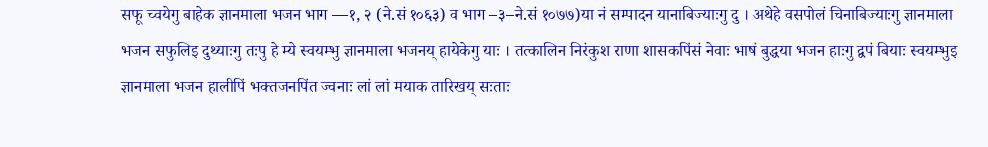सफू च्वयेगु बाहेक ज्ञानमाला भजन भाग —१, २ (ने.सं १०६३) व भाग –३–ने.सं १०७७)या नं सम्पादन यानाबिज्याःगु दु । अथेहे वसपोलं चिनाबिज्याःगु ज्ञानमाला भजन सफुलिइ दुथ्याःगु तःपु हे म्ये स्वयम्भु ज्ञानमाला भजनय् हायेकेगु याः । तत्कालिन निरंकुश राणा शासकपिंसं नेवाः भाषं बुद्धया भजन हाःगु द्वपं बियाः स्वयम्भुइ ज्ञानमाला भजन हालीपिं भक्तजनपिंत ज्वनाः लां लां मयाक तारिखय् सःताः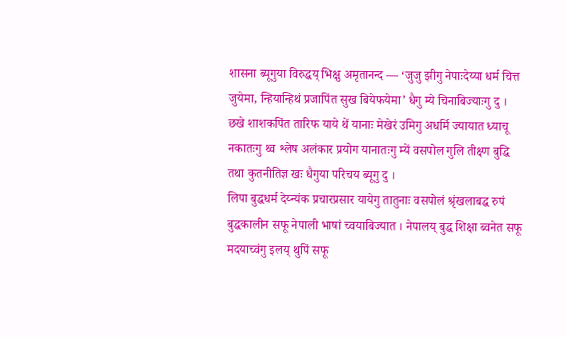शासना ब्यूगुया विरुद्धय् भिक्षु अमृतानन्द — ‘जुजु झीगु नेपाःदेय्या धर्म चित्त जुयेमा, न्हियान्हिथं प्रजापिंत सुख बियेफयेमा’ धैगु म्ये चिनाबिज्याःगु दु । छखे शाशकपिंत तारिफ याये थें यानाः मेखेरं उमिगु अधर्मि ज्यायात ध्याचू नकातःगु थ्व श्लेष अलंकार प्रयोग यानातःगु म्यें वसपोल गुलि तीक्ष्ण बुद्धि तथा कुतनीतिज्ञ खः धैगुया परिचय ब्यूगु दु ।
लिपा बुद्धधर्म देय्न्यंक प्रचारप्रसार यायेगु तातुनाः वसपोलं श्रृंखलाबद्ध रुपं बुद्धकालीन सफू नेपाली भाषां च्वयाबिज्यात । नेपालय् बुद्ध शिक्षा ब्वनेत सफू मदयाच्वंगु इलय् थुपिं सफू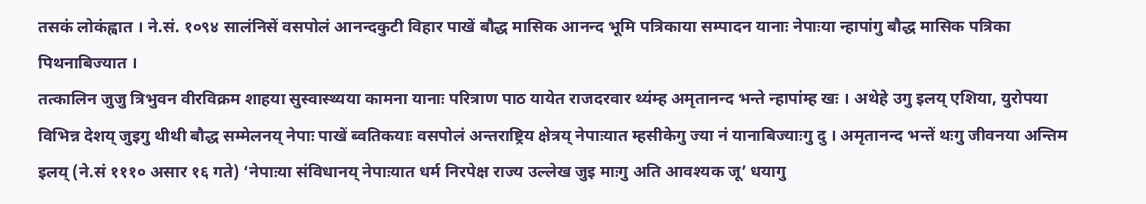तसकं लोकंह्वात । ने.सं. १०९४ सालंनिसें वसपोलं आनन्दकुटी विहार पाखें बौद्ध मासिक आनन्द भूमि पत्रिकाया सम्पादन यानाः नेपाःया न्हापांगु बौद्ध मासिक पत्रिका पिथनाबिज्यात ।
तत्कालिन जुजु त्रिभुवन वीरविक्रम शाहया सुस्वास्थ्यया कामना यानाः परित्राण पाठ यायेत राजदरवार थ्यंम्ह अमृतानन्द भन्ते न्हापांम्ह खः । अथेहे उगु इलय् एशिया, युरोपया विभिन्न देशय् जुइगु थीथी बौद्ध सम्मेलनय् नेपाः पाखें ब्वतिकयाः वसपोलं अन्तराष्ट्रिय क्षेत्रय् नेपाःयात म्हसीकेगु ज्या नं यानाबिज्याःगु दु । अमृतानन्द भन्तें थःगु जीवनया अन्तिम इलय् (ने.सं १११० असार १६ गते) ‘नेपाःया संविधानय् नेपाःयात धर्म निरपेक्ष राज्य उल्लेख जुइ माःगु अति आवश्यक जू’ धयागु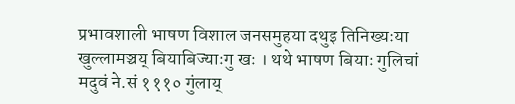प्रभावशाली भाषण विशाल जनसमुहया दथुइ तिनिख्यःया खुल्लामञ्चय् बियाबिज्याःगु खः । थथे भाषण बियाः गुलिचां मदुवं ने.सं १११० गुंलाय्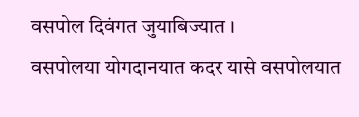वसपोल दिवंगत जुयाबिज्यात ।
वसपोलया योगदानयात कदर यासे वसपोलयात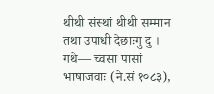थीथी संस्थां थीथी सम्मान तथा उपाधी देछाःगु दु । गथे— च्वसा पासां भाषाजवाः (ने.सं १०८३),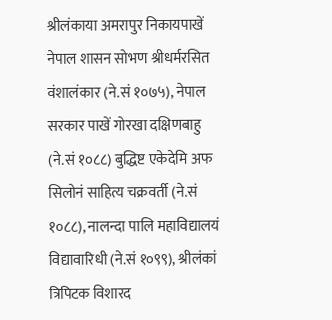श्रीलंकाया अमरापुर निकायपाखें नेपाल शासन सोभण श्रीधर्मरसित वंशालंकार (ने.सं १०७५), नेपाल सरकार पाखें गोरखा दक्षिणबाहु (ने.सं १०८८) बुद्धिष्ट एकेदेमि अफ सिलोनं साहित्य चक्रवर्ती (ने.सं १०८८), नालन्दा पालि महाविद्यालयं विद्यावारिधी (ने.सं १०९९), श्रीलंकां त्रिपिटक विशारद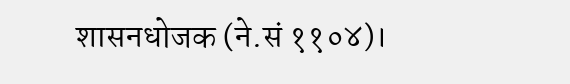शासनधोजक (ने.सं ११०४)।